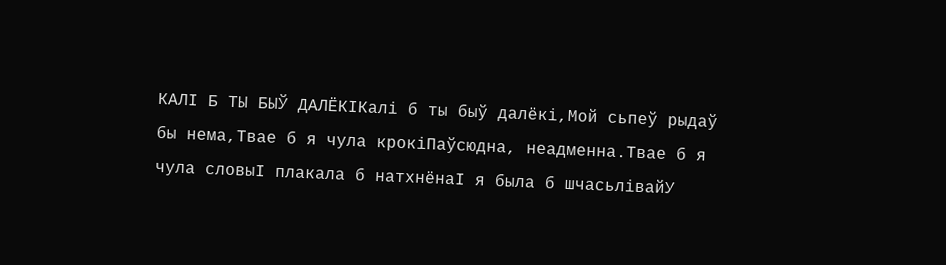КАЛІ Б ТЫ БЫЎ ДАЛЁКІКалі б ты быў далёкі,Мой сьпеў рыдаў бы нема,Твае б я чула крокіПаўсюдна, неадменна.Твае б я чула словыІ плакала б натхнёнаІ я была б шчасьлівайУ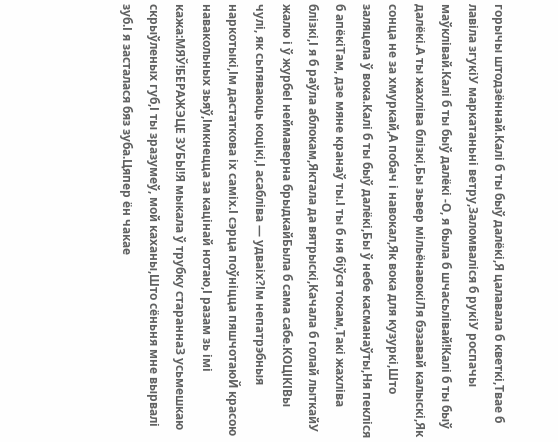горычы штодзённай.Калі б ты быў далёкі,Я цалавала б кветкі,Твае б лавіла згукіУ маркатаньні ветру,Заломваліся б рукіУ роспачы маўклівай.Калі б ты быў далёкі -О, я была б шчасьлівай!Калі б ты быў далёкі.А ты жахліва блізкі,Бы зьвер мільёнавокіЛя бэзавай калыскі,Як сонца не за хмуркай,А побач і навокал,Як вока для кузуркі,Што заляцела ў вока.Калі б ты быў далёкі,Бы ў небе касманаўты,Ня пекліся б апёкіТам, дзе мяне кранаў ты.І ты б ня біўся токам,Такі жахліва блізкі,І я б раўла аблокам,Яктала да вятрыскі,Качала б голай лыткайУ жалю і ў журбеІ неймаверна брыдкайБыла б сама сабе.КОЦІКІВы чулі, як сьпяваюць коцікі,І асабліва — удваіх?Ім непатрэбныя наркотыкі,Ім дастаткова іх саміх.І сэрца поўніцца пяшчотаюЙ красою навакольных зьяў,Імкнецца за кацінай нотаю,І разам зь імі кажа:МЯЎ!БЕРАЖЭЦЕ ЗУБЫ!Я мыкала ў трубку стараннаЗ усьмешкаю скрыўленых губ,І ты зразумеў, мой каханы,Што сёньня мне вырвалі зуб.І я засталася бяз зуба.Цяпер ён чакае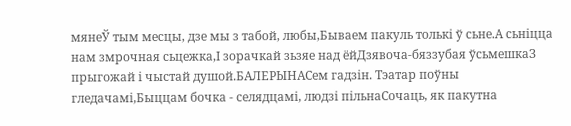мянеЎ тым месцы, дзе мы з табой, любы,Бываем пакуль толькі ў сьне.А сьніцца нам змрочная сьцежка,І зорачкай зьзяе над ёйДзявоча-бяззубая ўсьмешкаЗ прыгожай і чыстай душой.БАЛЕРЫНАСем гадзін. Тэатар поўны гледачамі,Быццам бочка - селядцамі, людзі пільнаСочаць, як пакутна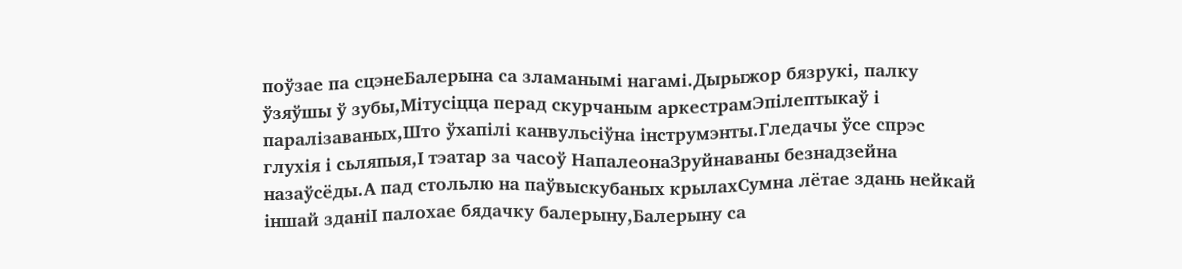поўзае па сцэнеБалерына са зламанымі нагамі.Дырыжор бязрукі, палку ўзяўшы ў зубы,Мітусіцца перад скурчаным аркестрамЭпілептыкаў і паралізаваных,Што ўхапілі канвульсіўна інструмэнты.Гледачы ўсе спрэс глухія і сьляпыя,І тэатар за часоў НапалеонаЗруйнаваны безнадзейна назаўсёды.А пад стольлю на паўвыскубаных крылахСумна лётае здань нейкай іншай зданіІ палохае бядачку балерыну,Балерыну са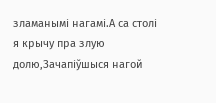зламанымі нагамі.А са столі я крычу пра злую долю,Зачапіўшыся нагой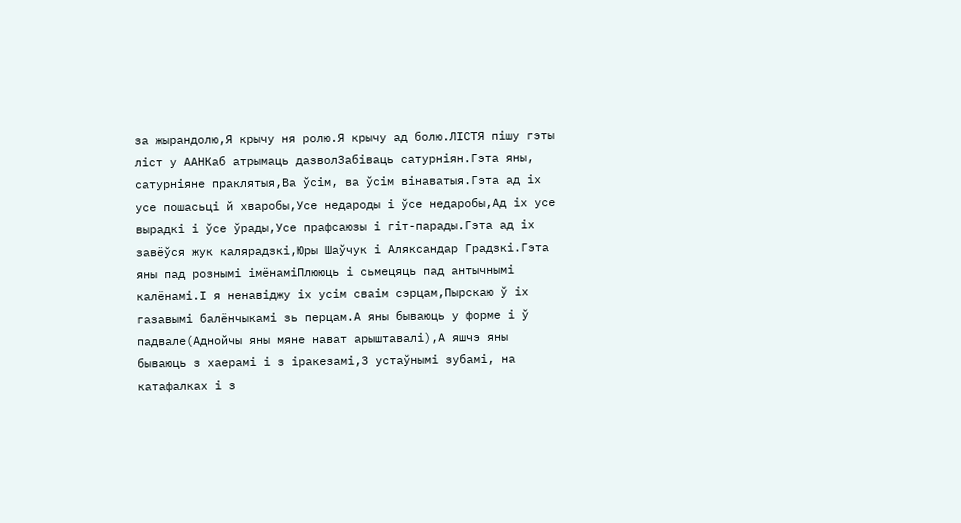за жырандолю,Я крычу ня ролю.Я крычу ад болю.ЛІСТЯ пішу гэты ліст у ААНКаб атрымаць дазволЗабіваць сатурніян.Гэта яны, сатурніяне праклятыя,Ва ўсім, ва ўсім вінаватыя.Гэта ад іх усе пошасьці й хваробы,Усе недароды і ўсе недаробы,Ад іх усе вырадкі і ўсе ўрады,Усе прафсаюзы і гіт-парады.Гэта ад іх завёўся жук калярадзкі,Юры Шаўчук і Аляксандар Градзкі.Гэта яны пад рознымі імёнаміПлююць і сьмецяць пад антычнымі калёнамі.І я ненавіджу іх усім сваім сэрцам,Пырскаю ў іх газавымі балёнчыкамі зь перцам.А яны бываюць у форме і ў падвале(Аднойчы яны мяне нават арыштавалі),А яшчэ яны бываюць з хаерамі і з іракезамі,З устаўнымі зубамі, на катафалках і з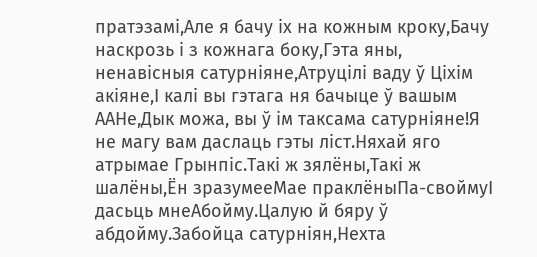пратэзамі,Але я бачу іх на кожным кроку,Бачу наскрозь і з кожнага боку,Гэта яны, ненавісныя сатурніяне,Атруцілі ваду ў Ціхім акіяне,І калі вы гэтага ня бачыце ў вашым ААНе,Дык можа, вы ў ім таксама сатурніяне!Я не магу вам даслаць гэты ліст.Няхай яго атрымае Грынпіс.Такі ж зялёны,Такі ж шалёны,Ён зразумееМае праклёныПа-своймуІ дасьць мнеАбойму.Цалую й бяру ў абдойму.Забойца сатурніян,Нехта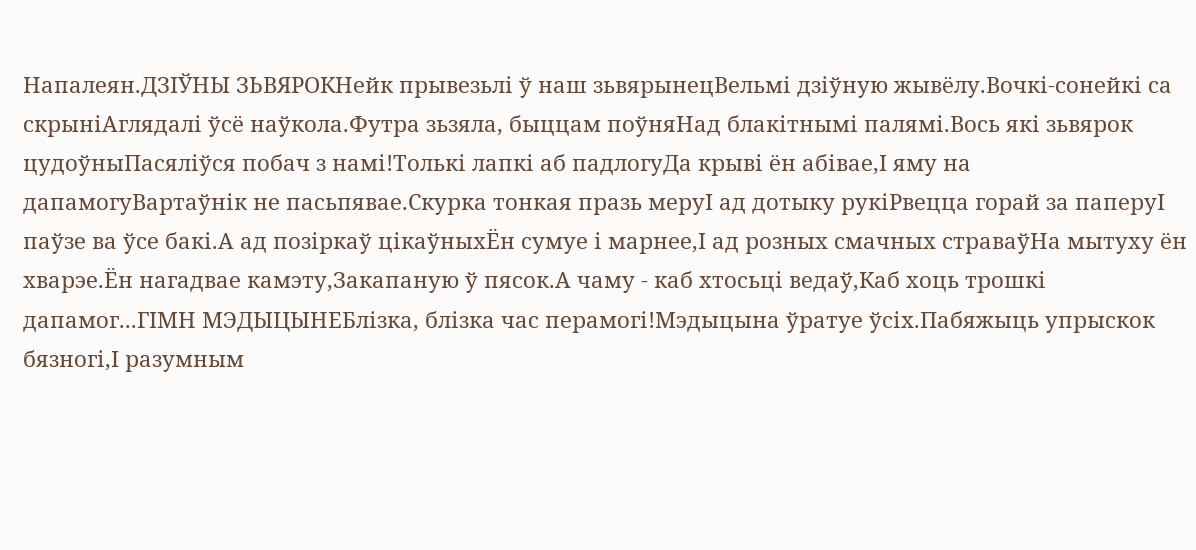Напалеян.ДЗІЎНЫ ЗЬВЯРОКНейк прывезьлі ў наш зьвярынецВельмі дзіўную жывёлу.Вочкі-сонейкі са скрыніАглядалі ўсё наўкола.Футра зьзяла, быццам поўняНад блакітнымі палямі.Вось які зьвярок цудоўныПасяліўся побач з намі!Толькі лапкі аб падлогуДа крыві ён абівае,І яму на дапамогуВартаўнік не пасьпявае.Скурка тонкая празь меруІ ад дотыку рукіРвецца горай за паперуІ паўзе ва ўсе бакі.А ад позіркаў цікаўныхЁн сумуе і марнее,І ад розных смачных страваўНа мытуху ён хварэе.Ён нагадвае камэту,Закапаную ў пясок.А чаму - каб хтосьці ведаў,Каб хоць трошкі дапамог...ГІМН МЭДЫЦЫНЕБлізка, блізка час перамогі!Мэдыцына ўратуе ўсіх.Пабяжыць упрыскок бязногі,І разумным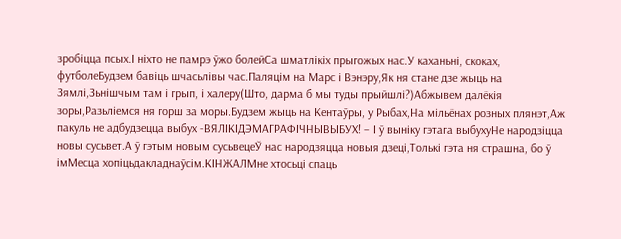зробіцца псых.І ніхто не памрэ ўжо болейСа шматлікіх прыгожых нас.У каханьні, скоках, футболеБудзем бавіць шчасьлівы час.Паляцім на Марс і Вэнэру,Як ня стане дзе жыць на Зямлі,Зьнішчым там і грып, і халеру(Што, дарма б мы туды прыйшлі?)Абжывем далёкія зоры,Разьліемся ня горш за моры.Будзем жыць на Кентаўры, у Рыбах,На мільёнах розных плянэт,Аж пакуль не адбудзецца выбух -ВЯЛІКІДЭМАГРАФІЧНЫВЫБУХ! – І ў выніку гэтага выбухуНе народзіцца новы сусьвет.А ў гэтым новым сусьвецеЎ нас народзяцца новыя дзеці,Толькі гэта ня страшна, бо ў імМесца хопіцьдакладнаўсім.КІНЖАЛМне хтосьці спаць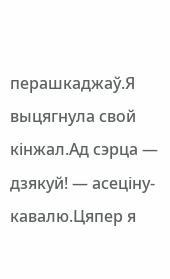перашкаджаў.Я выцягнула свой кінжал.Ад сэрца — дзякуй! — асеціну-кавалю.Цяпер я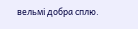вельмі добра сплю.